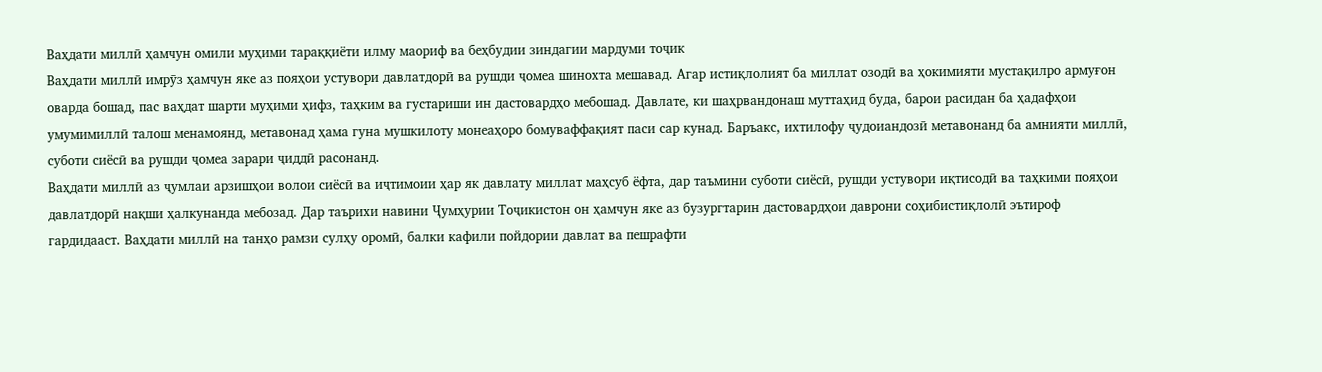Ваҳдати миллӣ ҳамчун омили муҳими тараққиёти илму маориф ва беҳбудии зиндагии мардуми тоҷик
Ваҳдати миллӣ имрӯз ҳамчун яке аз пояҳои устувори давлатдорӣ ва рушди ҷомеа шинохта мешавад. Агар истиқлолият ба миллат озодӣ ва ҳокимияти мустақилро армуғон оварда бошад, пас ваҳдат шарти муҳими ҳифз, таҳким ва густариши ин дастовардҳо мебошад. Давлате, ки шаҳрвандонаш муттаҳид буда, барои расидан ба ҳадафҳои умумимиллӣ талош менамоянд, метавонад ҳама гуна мушкилоту монеаҳоро бомуваффақият паси сар кунад. Баръакс, ихтилофу ҷудоиандозӣ метавонанд ба амнияти миллӣ, суботи сиёсӣ ва рушди ҷомеа зарари ҷиддӣ расонанд.
Ваҳдати миллӣ аз ҷумлаи арзишҳои волои сиёсӣ ва иҷтимоии ҳар як давлату миллат маҳсуб ёфта, дар таъмини суботи сиёсӣ, рушди устувори иқтисодӣ ва таҳкими пояҳои давлатдорӣ нақши ҳалкунанда мебозад. Дар таърихи навини Ҷумҳурии Тоҷикистон он ҳамчун яке аз бузургтарин дастовардҳои даврони соҳибистиқлолӣ эътироф гардидааст. Ваҳдати миллӣ на танҳо рамзи сулҳу оромӣ, балки кафили пойдории давлат ва пешрафти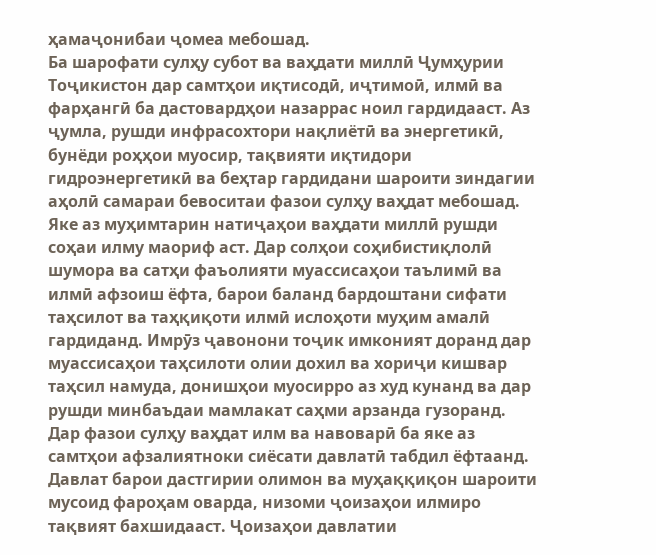ҳамаҷонибаи ҷомеа мебошад.
Ба шарофати сулҳу субот ва ваҳдати миллӣ Ҷумҳурии Тоҷикистон дар самтҳои иқтисодӣ, иҷтимоӣ, илмӣ ва фарҳангӣ ба дастовардҳои назаррас ноил гардидааст. Аз ҷумла, рушди инфрасохтори нақлиётӣ ва энергетикӣ, бунёди роҳҳои муосир, тақвияти иқтидори гидроэнергетикӣ ва беҳтар гардидани шароити зиндагии аҳолӣ самараи бевоситаи фазои сулҳу ваҳдат мебошад.
Яке аз муҳимтарин натиҷаҳои ваҳдати миллӣ рушди соҳаи илму маориф аст. Дар солҳои соҳибистиқлолӣ шумора ва сатҳи фаъолияти муассисаҳои таълимӣ ва илмӣ афзоиш ёфта, барои баланд бардоштани сифати таҳсилот ва таҳқиқоти илмӣ ислоҳоти муҳим амалӣ гардиданд. Имрӯз ҷавонони тоҷик имконият доранд дар муассисаҳои таҳсилоти олии дохил ва хориҷи кишвар таҳсил намуда, донишҳои муосирро аз худ кунанд ва дар рушди минбаъдаи мамлакат саҳми арзанда гузоранд.
Дар фазои сулҳу ваҳдат илм ва навоварӣ ба яке аз самтҳои афзалиятноки сиёсати давлатӣ табдил ёфтаанд. Давлат барои дастгирии олимон ва муҳаққиқон шароити мусоид фароҳам оварда, низоми ҷоизаҳои илмиро тақвият бахшидааст. Ҷоизаҳои давлатии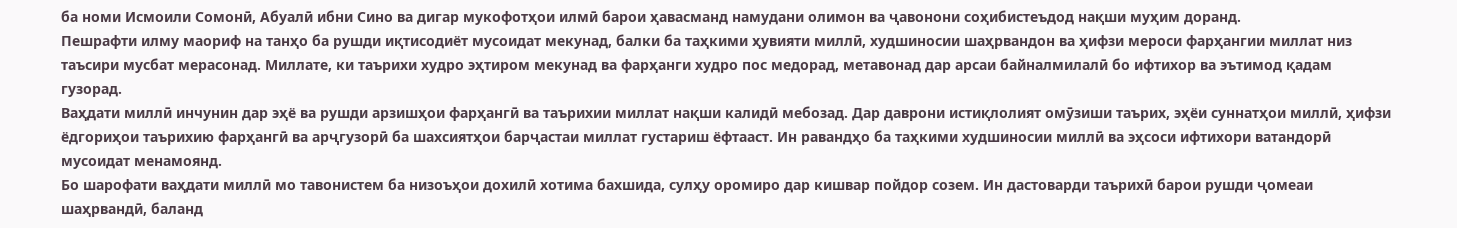ба номи Исмоили Сомонӣ, Абуалӣ ибни Сино ва дигар мукофотҳои илмӣ барои ҳавасманд намудани олимон ва ҷавонони соҳибистеъдод нақши муҳим доранд.
Пешрафти илму маориф на танҳо ба рушди иқтисодиёт мусоидат мекунад, балки ба таҳкими ҳувияти миллӣ, худшиносии шаҳрвандон ва ҳифзи мероси фарҳангии миллат низ таъсири мусбат мерасонад. Миллате, ки таърихи худро эҳтиром мекунад ва фарҳанги худро пос медорад, метавонад дар арсаи байналмилалӣ бо ифтихор ва эътимод қадам гузорад.
Ваҳдати миллӣ инчунин дар эҳё ва рушди арзишҳои фарҳангӣ ва таърихии миллат нақши калидӣ мебозад. Дар даврони истиқлолият омӯзиши таърих, эҳёи суннатҳои миллӣ, ҳифзи ёдгориҳои таърихию фарҳангӣ ва арҷгузорӣ ба шахсиятҳои барҷастаи миллат густариш ёфтааст. Ин равандҳо ба таҳкими худшиносии миллӣ ва эҳсоси ифтихори ватандорӣ мусоидат менамоянд.
Бо шарофати ваҳдати миллӣ мо тавонистем ба низоъҳои дохилӣ хотима бахшида, сулҳу оромиро дар кишвар пойдор созем. Ин дастоварди таърихӣ барои рушди ҷомеаи шаҳрвандӣ, баланд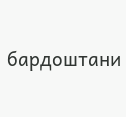бардоштани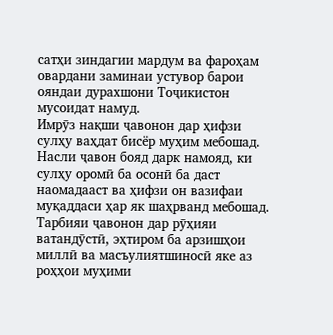сатҳи зиндагии мардум ва фароҳам овардани заминаи устувор барои ояндаи дурахшони Тоҷикистон мусоидат намуд.
Имрӯз нақши ҷавонон дар ҳифзи сулҳу ваҳдат бисёр муҳим мебошад. Насли ҷавон бояд дарк намояд, ки сулҳу оромӣ ба осонӣ ба даст наомадааст ва ҳифзи он вазифаи муқаддаси ҳар як шаҳрванд мебошад. Тарбияи ҷавонон дар рӯҳияи ватандӯстӣ, эҳтиром ба арзишҳои миллӣ ва масъулиятшиносӣ яке аз роҳҳои муҳими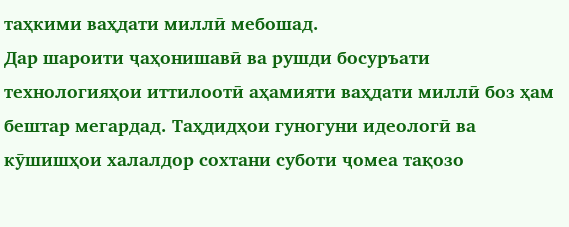таҳкими ваҳдати миллӣ мебошад.
Дар шароити ҷаҳонишавӣ ва рушди босуръати технологияҳои иттилоотӣ аҳамияти ваҳдати миллӣ боз ҳам бештар мегардад. Таҳдидҳои гуногуни идеологӣ ва кӯшишҳои халалдор сохтани суботи ҷомеа тақозо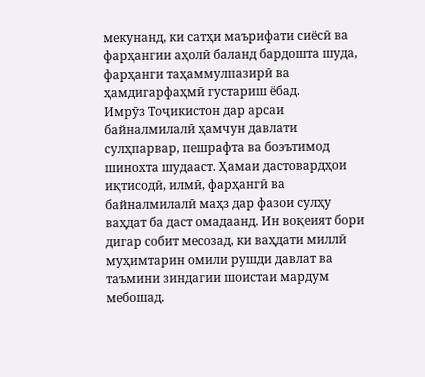мекунанд, ки сатҳи маърифати сиёсӣ ва фарҳангии аҳолӣ баланд бардошта шуда, фарҳанги таҳаммулпазирӣ ва ҳамдигарфаҳмӣ густариш ёбад.
Имрӯз Тоҷикистон дар арсаи байналмилалӣ ҳамчун давлати сулҳпарвар, пешрафта ва боэътимод шинохта шудааст. Ҳамаи дастовардҳои иқтисодӣ, илмӣ, фарҳангӣ ва байналмилалӣ маҳз дар фазои сулҳу ваҳдат ба даст омадаанд. Ин воқеият бори дигар собит месозад, ки ваҳдати миллӣ муҳимтарин омили рушди давлат ва таъмини зиндагии шоистаи мардум мебошад.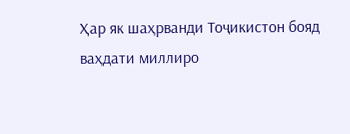Ҳар як шаҳрванди Тоҷикистон бояд ваҳдати миллиро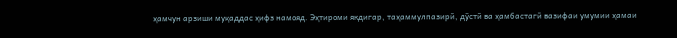ҳамчун арзиши муқаддас ҳифз намояд. Эҳтироми якдигар, таҳаммулпазирӣ, дӯстӣ ва ҳамбастагӣ вазифаи умумии ҳамаи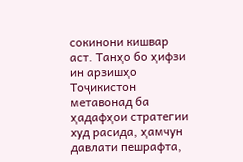сокинони кишвар аст. Танҳо бо ҳифзи ин арзишҳо Тоҷикистон метавонад ба ҳадафҳои стратегии худ расида, ҳамчун давлати пешрафта,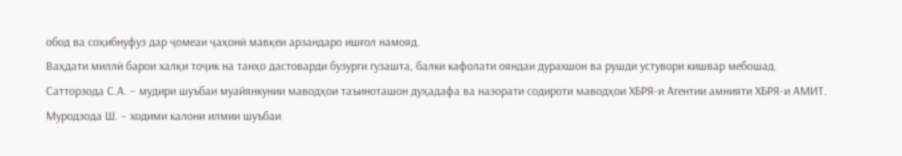обод ва соҳибнуфуз дар ҷомеаи ҷаҳонӣ мавқеи арзандаро ишғол намояд.
Ваҳдати миллӣ барои халқи тоҷик на танҳо дастоварди бузурги гузашта, балки кафолати ояндаи дурахшон ва рушди устувори кишвар мебошад.
Сатторзода С.А. – мудири шуъбаи муайянкунии маводҳои таъиноташон дуҳадафа ва назорати содироти маводҳои ХБРЯ-и Агентии амнияти ХБРЯ-и АМИТ.
Муродзода Ш. – ходими калони илмии шуъбаи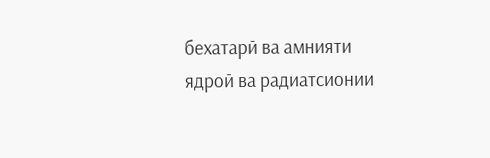бехатарӣ ва амнияти ядроӣ ва радиатсионии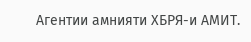Агентии амнияти ХБРЯ-и АМИТ.